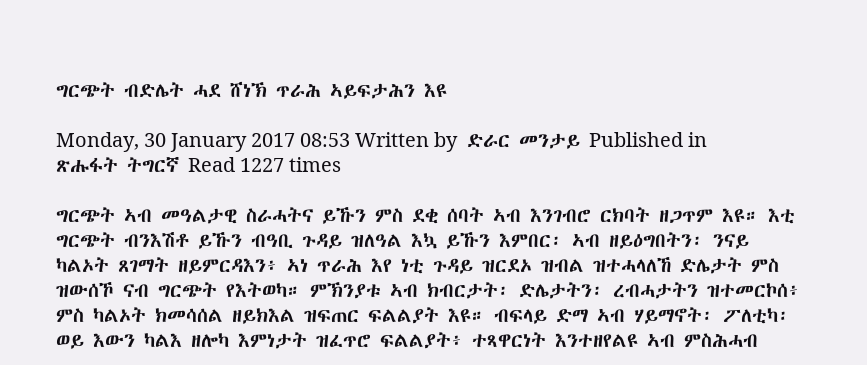ግርጭት ብድሌት ሓደ ሸነኽ ጥራሕ ኣይፍታሕን እዩ

Monday, 30 January 2017 08:53 Written by  ድራር መንታይ Published in ጽሑፋት ትግርኛ Read 1227 times

ግርጭት ኣብ መዓልታዊ ስራሓትና ይኹን ምስ ደቂ ሰባት ኣብ እንገብሮ ርክባት ዘጋጥም እዩ። እቲ ግርጭት ብንእሽቶ ይኹን ብዓቢ ጉዳይ ዝለዓል እኳ ይኹን እምበር፡ ኣብ ዘይዕግበትን፡ ንናይ ካልኦት ጸገማት ዘይምርዳእን፥ ኣነ ጥራሕ እየ ነቲ ጉዳይ ዝርደኦ ዝብል ዝተሓላለኸ ድሌታት ምስ ዝውሰኾ ናብ ግርጭት የእትወካ። ምኽንያቱ ኣብ ክብርታት፡ ድሌታትን፡ ረብሓታትን ዝተመርኮሰ፥ ምስ ካልኦት ክመሳሰል ዘይክእል ዝፍጠር ፍልልያት እዩ። ብፍላይ ድማ ኣብ ሃይማኖት፡ ፖለቲካ፡ ወይ እውን ካልእ ዘሎካ እምነታት ዝፈጥሮ ፍልልያት፥ ተጻዋርነት እንተዘየልዩ ኣብ ምስሕሓብ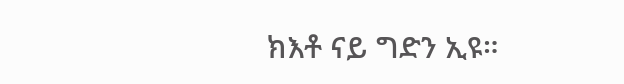ክእቶ ናይ ግድን ኢዩ።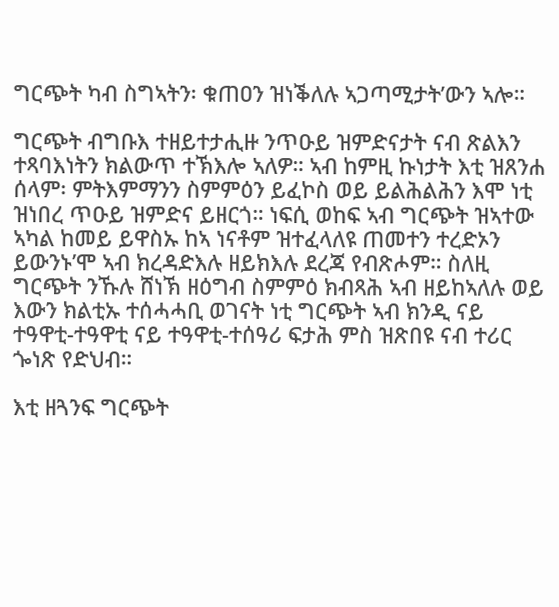ግርጭት ካብ ስግኣትን፡ ቁጠዐን ዝነቕለሉ ኣጋጣሚታት’ውን ኣሎ።

ግርጭት ብግቡእ ተዘይተታሒዙ ንጥዑይ ዝምድናታት ናብ ጽልእን ተጻባእነትን ክልውጥ ተኽእሎ ኣለዎ። ኣብ ከምዚ ኩነታት እቲ ዝጸንሐ ሰላም፡ ምትእምማንን ስምምዕን ይፈኮስ ወይ ይልሕልሕን እሞ ነቲ ዝነበረ ጥዑይ ዝምድና ይዘርጎ። ነፍሲ ወከፍ ኣብ ግርጭት ዝኣተው ኣካል ከመይ ይዋስኡ ከኣ ነናቶም ዝተፈላለዩ ጠመተን ተረድኦን ይውንኑ’ሞ ኣብ ክረዳድእሉ ዘይክእሉ ደረጃ የብጽሖም። ስለዚ ግርጭት ንኹሉ ሸነኽ ዘዕግብ ስምምዕ ክብጻሕ ኣብ ዘይከኣለሉ ወይ እውን ክልቲኡ ተሰሓሓቢ ወገናት ነቲ ግርጭት ኣብ ክንዲ ናይ ተዓዋቲ-ተዓዋቲ ናይ ተዓዋቲ-ተሰዓሪ ፍታሕ ምስ ዝጽበዩ ናብ ተሪር ጐነጽ የድህብ።

እቲ ዘጓንፍ ግርጭት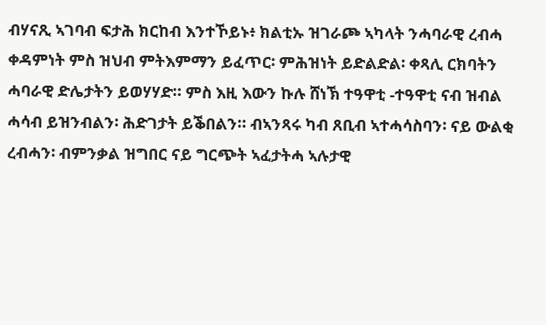ብሃናጺ ኣገባብ ፍታሕ ክርከብ እንተኾይኑ፥ ክልቲኡ ዝገራጮ ኣካላት ንሓባራዊ ረብሓ ቀዳምነት ምስ ዝህብ ምትእምማን ይፈጥር፡ ምሕዝነት ይድልድል፡ ቀጻሊ ርክባትን ሓባራዊ ድሌታትን ይወሃሃድ። ምስ እዚ እውን ኩሉ ሸነኽ ተዓዋቲ -ተዓዋቲ ናብ ዝብል ሓሳብ ይዝንብልን፡ ሕድገታት ይቕበልን። ብኣንጻሩ ካብ ጸቢብ ኣተሓሳስባን፡ ናይ ውልቂ ረብሓን፡ ብምንቃል ዝግበር ናይ ግርጭት ኣፈታትሓ ኣሉታዊ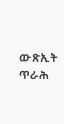ውጽኢት ጥራሕ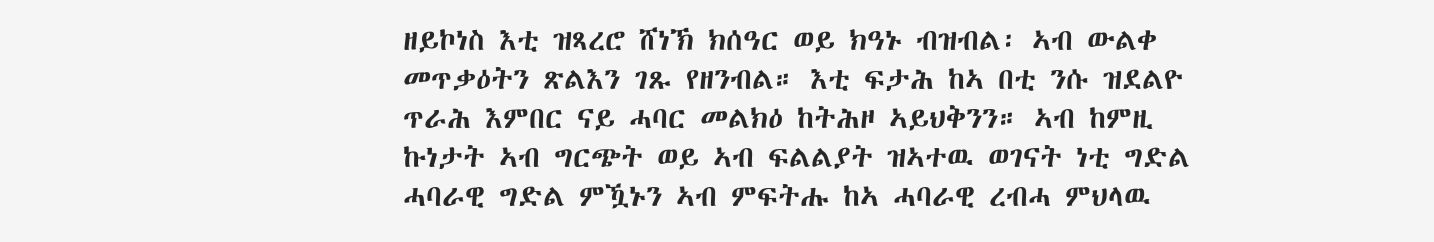ዘይኮነስ እቲ ዝጻረሮ ሸነኽ ክሰዓር ወይ ክዓኑ ብዝብል፡ ኣብ ውልቀ መጥቃዕትን ጽልእን ገጹ የዘንብል። እቲ ፍታሕ ከኣ በቲ ንሱ ዝደልዮ ጥራሕ እምበር ናይ ሓባር መልክዕ ከትሕዞ ኣይህቅንን። ኣብ ከምዚ ኩነታት ኣብ ግርጭት ወይ ኣብ ፍልልያት ዝኣተዉ ወገናት ነቲ ግድል ሓባራዊ ግድል ምዃኑን ኣብ ምፍትሑ ከኣ ሓባራዊ ረብሓ ምህላዉ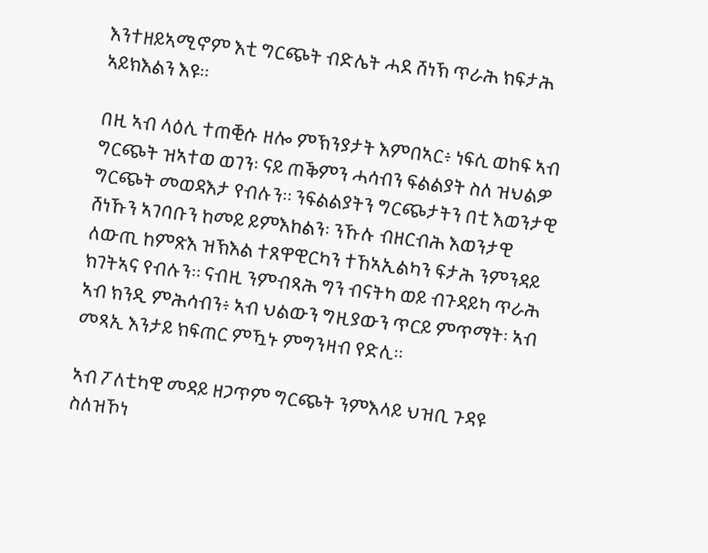እንተዘይኣሚኖም እቲ ግርጭት ብድሌት ሓደ ሸነኽ ጥራሕ ክፍታሕ ኣይክእልን እዩ።

በዚ ኣብ ላዕሊ ተጠቒሱ ዘሎ ምኽንያታት እምበኣር፥ ነፍሲ ወከፍ ኣብ ግርጭት ዝኣተወ ወገን፡ ናይ ጠቕምን ሓሳብን ፍልልያት ስለ ዝህልዎ ግርጭት መወዳእታ የብሉን። ንፍልልያትን ግርጭታትን በቲ እወንታዊ ሸነኹን ኣገባቡን ከመይ ይምእከልን፡ ንኹሉ ብዘርብሕ እወንታዊ ለውጢ ከምጽእ ዝኽእል ተጸዋዊርካን ተኸኣኢልካን ፍታሕ ንምንዳይ ክገትኣና የብሉን። ናብዚ ንምብጻሕ ግን ብናትካ ወይ ብጉዳይካ ጥራሕ ኣብ ክንዲ ምሕሳብን፥ ኣብ ህልውን ግዚያውን ጥርይ ምጥማት፡ ኣብ መጻኢ እንታይ ክፍጠር ምዃኑ ምግንዛብ የድሊ።

ኣብ ፖለቲካዊ መዳይ ዘጋጥም ግርጭት ንምእላይ ህዝቢ ጉዳዩ ስለዝኾነ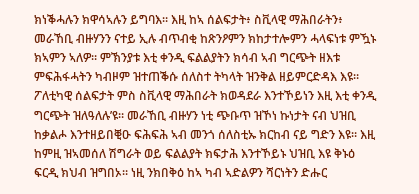ክነቕሓሉን ክዋሳኣሉን ይግባእ። እዚ ከኣ ሰልፍታት፥ ስቪላዊ ማሕበራትን፥ መራኸቢ ብዙሃንን ናተይ ኢሉ ብጥብቂ ከጽንዖምን ክከታተሎምን ሓላፍነቱ ምዃኑ ክኣምን ኣለዎ። ምኽንያቱ እቲ ቀንዲ ፍልልያትን ክሳብ ኣብ ግርጭት ዘእቱ ምፍሕፋሓትን ካብዞም ዝተጠቕሱ ሰለስተ ትካላት ዝንቅል ዘይምርድዳእ እዩ። ፖለቲካዊ ሰልፍታት ምስ ስቪላዊ ማሕበራት ክወዳደራ እንተኾይነን እዚ እቲ ቀንዲ ግርጭት ዝለዓለሉ’ዩ። መራኸቢ ብዙሃን ነቲ ጭቡጥ ዝኾነ ኩነታት ናብ ህዝቢ ከቃልሖ እንተዘይበቒዑ ፍሕፍሕ ኣብ መንጎ ሰለስቲኡ ክርከብ ናይ ግድን እዩ። እዚ ከምዚ ዝኣመሰለ ሽግራት ወይ ፍልልያት ክፍታሕ እንተኾይኑ ህዝቢ እዩ ቅኑዕ ፍርዲ ክህብ ዝግበኦ። ነዚ ንክበቅዕ ከኣ ካብ ኣድልዎን ሻርነትን ድሑር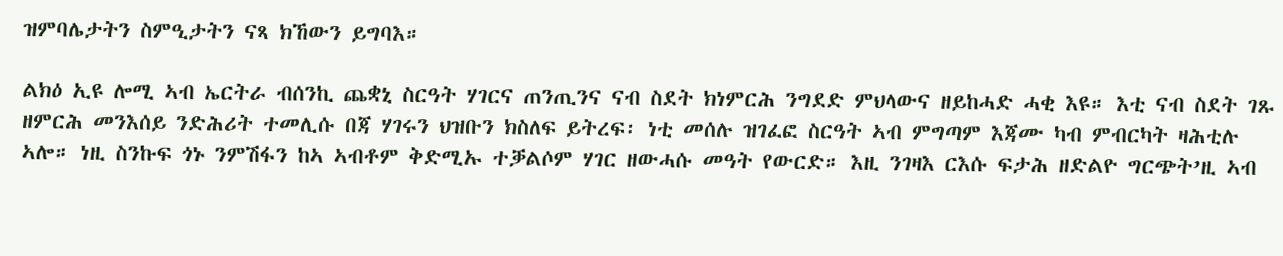ዝምባሌታትን ስምዒታትን ናጻ ክኸውን ይግባእ።

ልክዕ ኢዩ ሎሚ ኣብ ኤርትራ ብሰንኪ ጨቋኒ ስርዓት ሃገርና ጠንጢንና ናብ ስደት ክነምርሕ ንግደድ ምህላውና ዘይከሓድ ሓቂ እዩ። እቲ ናብ ስደት ገጹ ዘምርሕ መንእሰይ ንድሕሪት ተመሊሱ በጃ ሃገሩን ህዝቡን ክስለፍ ይትረፍ፡ ነቲ መሰሉ ዝገፈፎ ስርዓት ኣብ ምግጣም እጃሙ ካብ ምብርካት ዛሕቲሉ ኣሎ። ነዚ ስንኩፍ ጎኑ ንምሽፋን ከኣ ኣብቶም ቅድሚኡ ተቓልሶም ሃገር ዘውሓሱ መዓት የውርድ። እዚ ንገዛእ ርእሱ ፍታሕ ዘድልዮ ግርጭት’ዚ ኣብ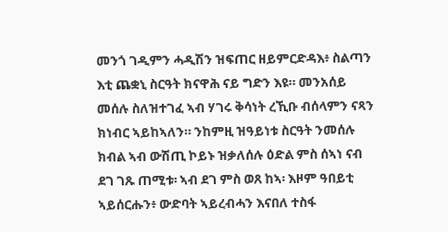መንጎ ገዲምን ሓዲሽን ዝፍጠር ዘይምርድዳእ፥ ስልጣን እቲ ጨቋኒ ስርዓት ክናዋሕ ናይ ግድን እዩ። መንአሰይ መሰሉ ስለዝተገፈ ኣብ ሃገሩ ቅሳነት ረኺቡ ብሰላምን ናጻን ክነብር ኣይከኣለን። ንከምዚ ዝዓይነቱ ስርዓት ንመሰሉ ክብል ኣብ ውሽጢ ኮይኑ ዝቃለሰሉ ዕድል ምስ ሰኣነ ናብ ደገ ገጹ ጠሚቱ፡ ኣብ ደገ ምስ ወጸ ከኣ፡ እዞም ዓበይቲ ኣይሰርሑን፥ ውድባት ኣይረብሓን እናበለ ተስፋ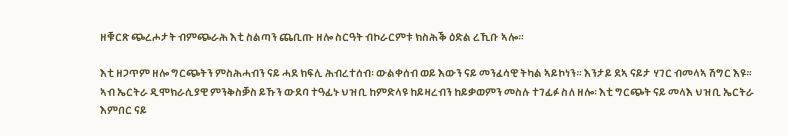ዘቑርጽ ጭረሖታት ብምጭራሕ እቲ ስልጣን ጨቢጡ ዘሎ ስርዓት ብኮራርምቱ ክስሕቕ ዕድል ረኺቡ ኣሎ።

እቲ ዘጋጥም ዘሎ ግርጭትን ምስሕሓብን ናይ ሓደ ክፍሊ ሕብረተሰብ፡ ውልቀሰብ ወይ እውን ናይ መንፈሳዊ ትካል ኣይኮነን። እንታይ ደኣ ናይታ ሃገር ብመላኣ ሽግር እዩ። ኣብ ኤርትራ ዲሞክራሲያዊ ምንቅስቓስ ይኹን ውደባ ተዓፊኑ ህዝቢ ከምድላዩ ከይዛረብን ከይቃወምን መስሉ ተገፊፉ ስለ ዘሎ፡ እቲ ግርጭት ናይ መላእ ህዝቢ ኤርትራ እምበር ናይ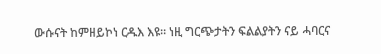ውሱናት ከምዘይኮነ ርዱእ እዩ። ነዚ ግርጭታትን ፍልልያትን ናይ ሓባርና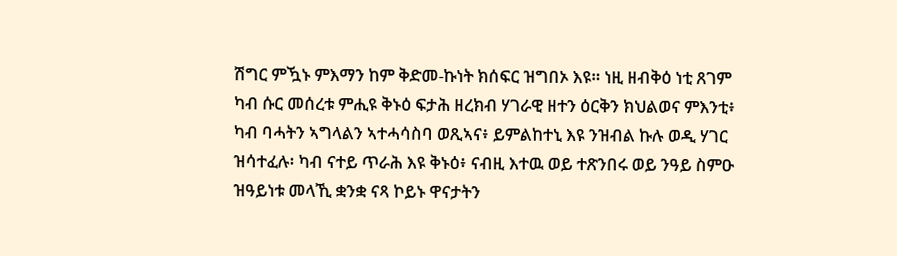ሽግር ምዃኑ ምእማን ከም ቅድመ-ኩነት ክሰፍር ዝግበኦ እዩ። ነዚ ዘብቅዕ ነቲ ጸገም ካብ ሱር መሰረቱ ምሒዩ ቅኑዕ ፍታሕ ዘረክብ ሃገራዊ ዘተን ዕርቅን ክህልወና ምእንቲ፥ ካብ ባሓትን ኣግላልን ኣተሓሳስባ ወጺኣና፥ ይምልከተኒ እዩ ንዝብል ኩሉ ወዲ ሃገር ዝሳተፈሉ፡ ካብ ናተይ ጥራሕ እዩ ቅኑዕ፥ ናብዚ እተዉ ወይ ተጽንበሩ ወይ ንዓይ ስምዑ ዝዓይነቱ መላኺ ቋንቋ ናጻ ኮይኑ ዋናታትን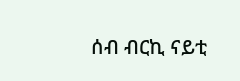ሰብ ብርኪ ናይቲ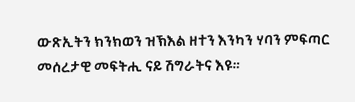ውጽኢትን ክንክወን ዝኽእል ዘተን እንካን ሃባን ምፍጣር መሰረታዊ መፍትሒ ናይ ሽግራትና እዩ።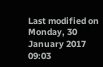Last modified on Monday, 30 January 2017 09:03